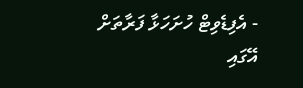- އެފިޑެވިޓް ހުށަހަޅާ ފަރާތަށް އޭގައި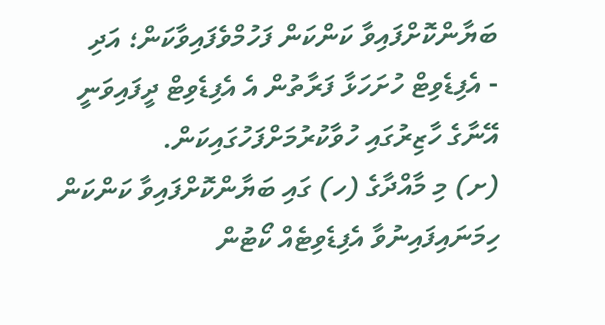ބަޔާންކޮށްފައިވާ ކަންކަން ފަހުމްވެފައިވާކަން؛ އަދި
- އެފިޑެވިޓް ހުށަހަޅާ ފަރާތުން އެ އެފިޑެވިޓް ދީފައިވަނީ އޭނާގެ ހާޒިރުގައި ހުވާކުރުމަށްފަހުގައިކަން.
(ށ) މި މާއްދާގެ (ހ) ގައި ބަޔާންކޮށްފައިވާ ކަންކަން ހިމަނައިފައިނުވާ އެފިޑެވިޓެއް ކޯޓުން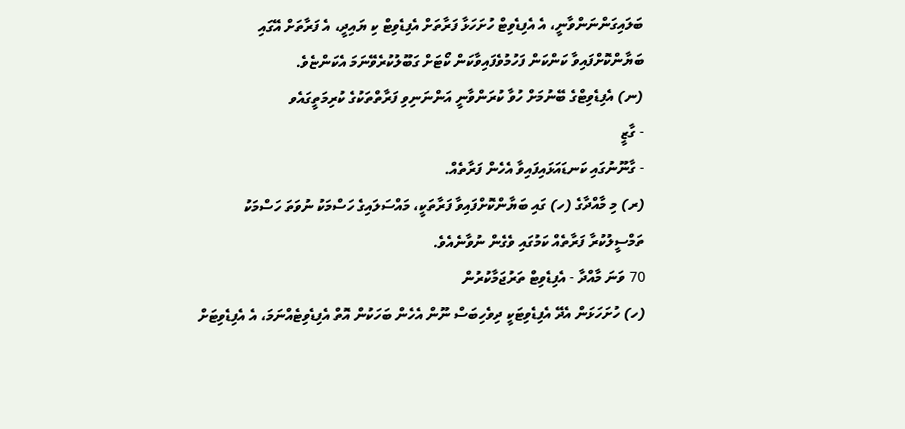ބަލައިގަންނަންވާނީ، އެ އެފިޑެވިޓް ހުށަހަޅާ ފަރާތަށް އެފިޑެވިޓް ކި ޔައިދީ، އެ ފަރާތަށް އޭގައި ބަޔާންކޮށްފައިވާ ކަންކަން ފަހުމުވެފައިވާކަން ކޯޓަށް ގަބޫލުކުރެވޭނަމަ އެކަންޏެވެ.
(ނ) އެފިޑެވިޓްގެ ބޭނުމަށް ހުވާ ކުރަންވާނީ އަންނަނިވި ފަރާތްތަކުގެ ކުރިމަތީގައެވ
- ގާޒީ
- ގާނޫނުގައި ކަނޑައަޅައިފައިވާ އެހެން ފަރާތެއް.
(ރ) މި މާއްދާގެ (ހ) ގައި ބަޔާންކޮށްފައިވާ ފަރާތަކީ، މައްސަލައިގެ ހަސްމަކު ނުވަތަ ހަސްމަކު ތަމްސީލުކުރާ ފަރާތެއް ކަމުގައި ވެގެން ނުވާނެއެވެ.
70 ވަނަ މާއްދާ - އެފިޑެވިޓް ތަރުޖަމާކުރުން
(ހ) ހުށަހަޅަން އެދޭ އެފިޑެވިޓަކީ ދިވެހިބަސް ނޫން އެހެން ބަހަކުން އޮތް އެފިޑެވިޓެއްނަމަ، އެ އެފިޑެވިޓަށް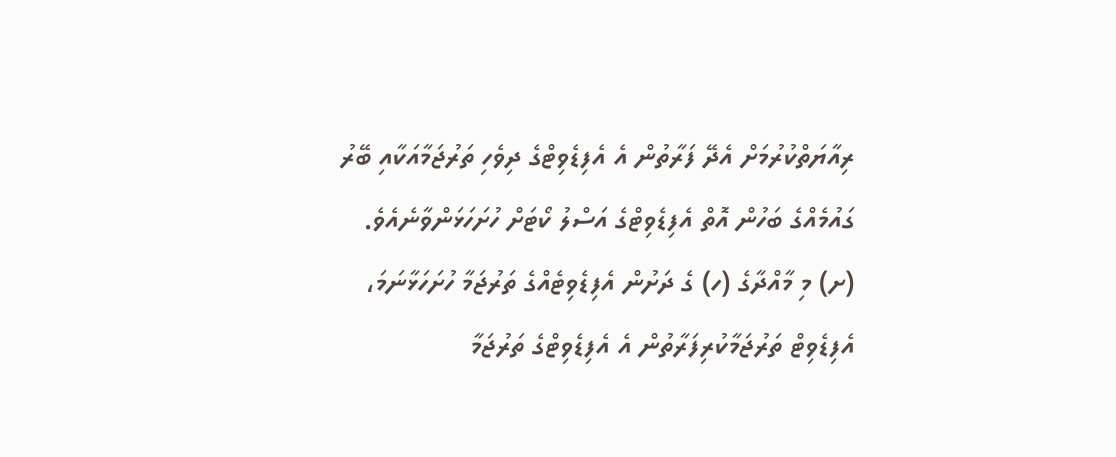ރިއާޔަތްކުރުމަށް އެދޭ ފަރާތުން އެ އެފިޑެވިޓްގެ ދިވެހި ތަރުޖަމާއަކާއި ބޭރު ގައުމެއްގެ ބަހުން އޮތް އެފިޑެވިޓްގެ އަސްލު ކޯޓަށް ހުށަހަޅަންވާނެއެވެ.
(ށ) މި މާއްދާގެ (ހ) ގެ ދަށުން އެފިޑެވިޓެއްގެ ތަރުޖަމާ ހުށަހަޅާނަމަ، އެފިޑެވިޓް ތަރުޖަމާކުރިފަރާތުން އެ އެފިޑެވިޓްގެ ތަރުޖަމާ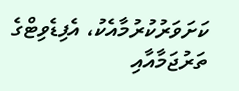ކަށަވަރުކުރުމާއެކު، އެފިޑެވިޓްގެ ތަރުޖަމާއާއި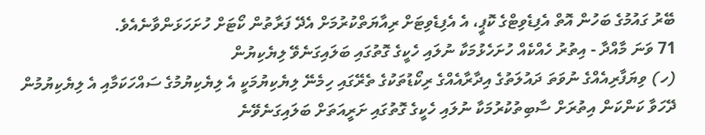ބޭރު ގައުމުގެ ބަހުން އޮތް އެފިޑެވިޓްގެ ކޮޕީ، އެ އެފިޑެވިޓަށް ރިއާޔަތްކުރުމަށް އެދޭ ފަރާތުން ކޯޓަށް ހުށަހަޅަންވާނެއެވެ.
71 ވަނަ މާއްދާ - އިތުރު ހެއްކެއް ހުށަހެޅުމަކާ ނުލައި ހެކީގެ ގޮތުގައި ބަލައިގަނެވޭ ލިޔެކިޔުން
(ހ) ވިޔަފާރިއެއްގެ ނުވަތަ ދައުލަތުގެ އިދާރާއެއްގެ ރިކޯޑުތަކުގެ ތެރޭގައި ހިމެނޭ ލިޔެކިޔުމަކީ އެ ލިޔެކިޔުމުގެ ސައްހަކަމާއި އެ ލިޔެކިޔުމުން ދޭހަވާ ކަންކަން އިތުރަށް ސާބިތުކުރުމަކާ ނުލައި ހެކީގެ ގޮތުގައި ށަރީއަތަށް ބަލައިގަނެވޭނެ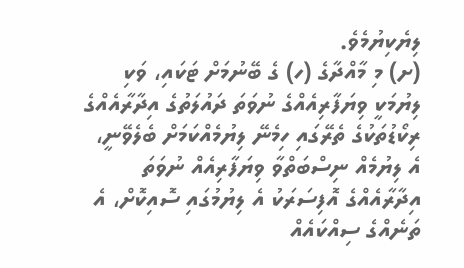ލިޔެކިޔުމެވެ.
(ށ) މި މާއްދާގެ (ހ) ގެ ބޭނުމަށް ޓަކައި، ވަކި ލިޔުމަކީ ވިޔަފާރިއެއްގެ ނުވަތަ ދައުލަތުގެ އިދާރާއެއްގެ ރިކޯޑުތަކުގެ ތެރޭގައި ހިމެނޭ ލިޔުމެއްކަމަށް ބެލެވޭނީ، އެ ލިޔުމެއް ނިސްބަތްވާ ވިޔަފާރިއެއް ނުވަތަ އިދާރާއެއްގެ އޮފިސަރަކު އެ ލިޔުމުގައި ސޮއިކޮށް، އެ ތަނެއްގެ ސިއްކައެއް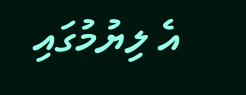އެ ލިޔުމުގައި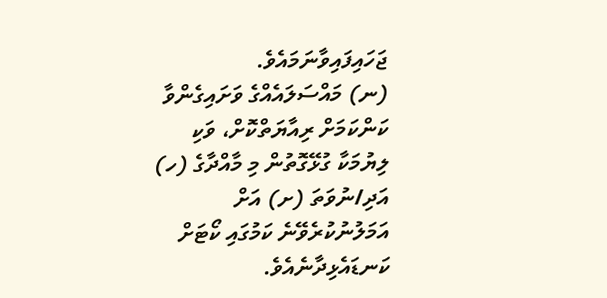ޖަހައިފައިވާނަމައެވެ.
(ނ) މައްސަލައެއްގެ ވަށައިގެންވާ ކަންކަމަށް ރިއާޔަތްކޮށް، ވަކި ލިޔުމަކާ ގުޅޭގޮތުން މި މާއްދާގެ (ހ) އަދި/ނުވަތަ (ށ) އަށް އަމަލުނުކުރެވޭނެ ކަމުގައި ކޯޓަށް ކަނޑައެޅިދާނެއެވެ.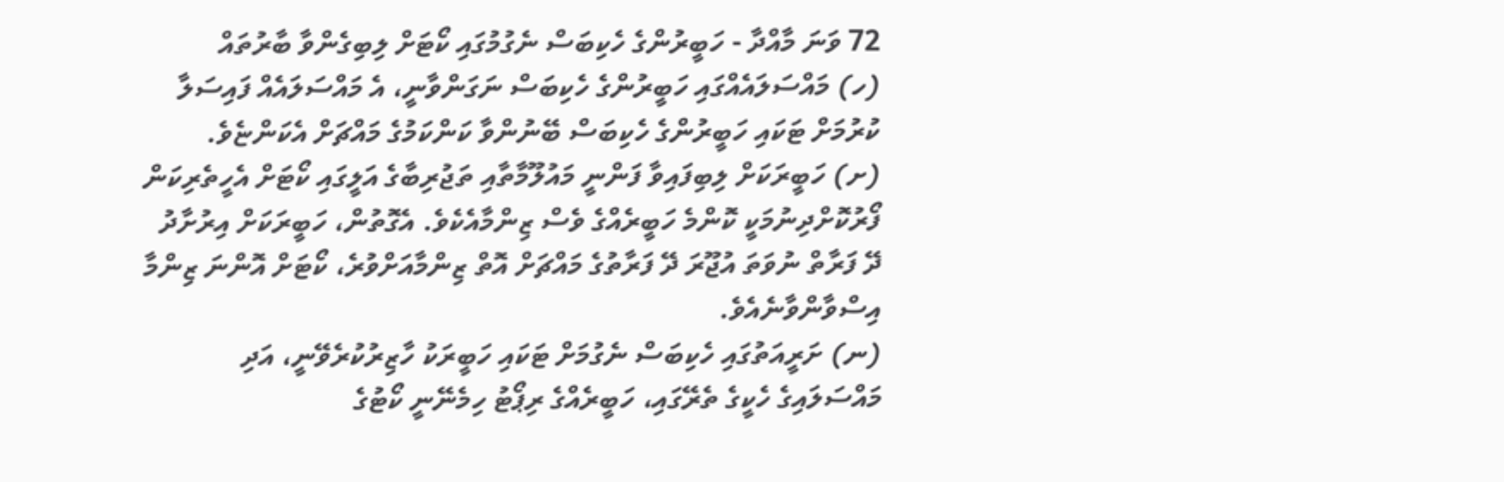72 ވަނަ މާއްދާ - ހަބީރުންގެ ހެކިބަސް ނެގުމުގައި ކޯޓަށް ލިބިގެންވާ ބާރުތައް
(ހ) މައްސަލައެއްގައި ހަބީރުންގެ ހެކިބަސް ނަގަންވާނީ، އެ މައްސަލައެއް ފައިސަލާ ކުރުމަށް ޓަކައި ހަބީރުންގެ ހެކިބަސް ބޭނުންވާ ކަންކަމުގެ މައްޗަށް އެކަންޏެވެ.
(ށ) ހަބީރަކަށް ލިބިފައިވާ ފަންނީ މައުލޫމާތާއި ތަޖުރިބާގެ އަލީގައި ކޯޓަށް އެހީތެރިކަން ފޯރުކޮށްދިނުމަކީ ކޮންމެ ހަބީރެއްގެ ވެސް ޒިންމާއެކެވެ. އެގޮތުން، ހަބީރަކަށް އިރުށާދު ދޭ ފަރާތް ނުވަތަ އުޖޫރަ ދޭ ފަރާތުގެ މައްޗަށް އޮތް ޒިންމާއަށްވުރެ، ކޯޓަށް އޮންނަ ޒިންމާ އިސްވާންވާނެއެވެ.
(ނ) ށަރީއަތުގައި ހެކިބަސް ނެގުމަށް ޓަކައި ހަބީރަކު ހާޒިރުކުރެވޭނީ، އަދި މައްސަލައިގެ ހެކީގެ ތެރޭގައި، ހަބީރެއްގެ ރިޕޯޓު ހިމެނޭނީ ކޯޓުގެ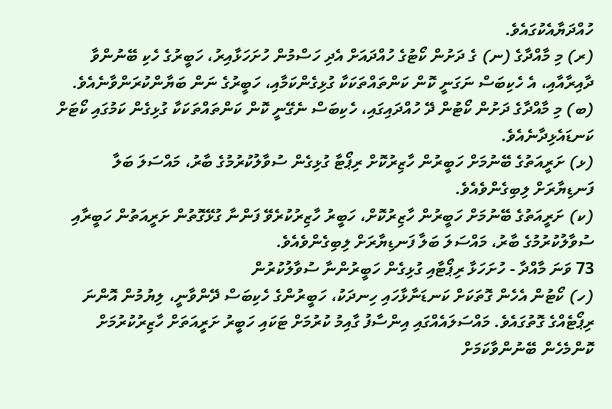ހުއްދަޔާއެކުގައެވެ.
(ރ) މި މާއްދާގެ (ނ) ގެ ދަށުން ކޯޓުގެ ހުއްދައަށް އެދި ހަސްމުން ހުށަހަޅާއިރު، ހަބީރުގެ ހެކި ބޭނުންވާ ދާއިރާއާއި، އެ ހެކިބަސް ނަގަނީ ކޮން ކަންތައްތަކަކާ ގުޅިގެންކަމާއި، ހަބީރުގެ ނަން ބަޔާންކުރަންވާނެއެވެ.
(ބ) މި މާއްދާގެ ދަށުން ކޯޓުން ދޭ ހުއްދައިގައި، ހެކިބަސް ނެގޭނީ ކޮން ކަންތައްތަކަކާ ގުޅިގެން ކަމުގައި ކޯޓަށް ކަނޑައެޅިދާނެއެވެ.
(ޅ) ށަރީއަތުގެ ބޭނުމަށް ހަބީރުން ހާޒިރުކޮށް ރިޕޯޓާ ގުޅިގެން ސުވާލުކުރުމުގެ ބާރު، މައްސަލަ ބަލާ ފަނޑިޔާރަށް ލިބިގެންވެއެވެ.
(ކ) ށަރީއަތުގެ ބޭނުމަށް ހަބީރުން ހާޒިރުކޮށް، ހަބީރު ހާޒިރުކުރެވޭ ފަންނާ ގުޅޭގޮތުން ށަރީއަތުން ހަބީރާއި ސުވާލުކުރުމުގެ ބާރު، މައްސަލަ ބަލާ ފަނޑިޔާރަށް ލިބިގެންވެއެވެ.
73 ވަނަ މާއްދާ - ހުށަހަޅާ ރިޕޯޓާއި ގުޅިގެން ހަބީރުންނާ ސުވާލުކުރުން
(ހ) ކޯޓުން އެހެން ގޮތަކަށް ކަނޑަނާޅާހައި ހިނދަކު، ހަބީރުންގެ ހެކިބަސް ދޭންވާނީ، ލިޔުމުން އޮންނަ ރިޕޯޓެއްގެ ގޮތުގައެވެ. މައްސަލައެއްގައި އިންސާފު ގާއިމު ކުރުމަށް ޓަކައި ހަބީރު ށަރީއަތަށް ހާޒިރުކުރުމަށް ކޮންމެހެން ބޭނުންވާކަމަށް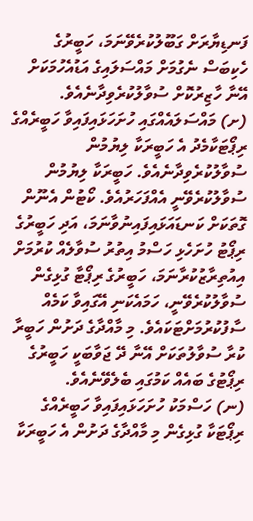ފަނޑިޔާރަށް ގަބޫލުކުރެވޭނަމަ، ހަބީރުގެ ހެކިބަސް ނެގުމަށް މައްސަލައިގެ އަޑުއެހުމަކަށް އޭނާ ހާޒިރުކޮށް ސުވާލުކުރެވިދާނެއެވެ.
(ށ) މައްސަލައެއްގައި ހުށަހަޅައިފައިވާ ހަބީރެއްގެ ރިޕޯޓަކާމެދު އެ ހަބީރަކާ ލިޔުމުން ސުވާލުކުރެވިދާނެއެވެ. ހަބީރަކާ ލިޔުމުން ސުވާލުކުރެވޭނީ އެއްފަހަރުއެވެ. ކޯޓުން އެނޫން ގޮތަކަށް ކަނޑައަޅައިފައިނުވާނަމަ، އަދި ހަބީރުގެ ރިޕޯޓު ހުށަހެޅި ހަސްމު އިތުރު ސުވާލެއް ކުރުމަށް އިއުތިރާޒުކުރާނަމަ، ހަބީރުގެ ރިޕޯޓާ ގުޅިގެން ސުވާލުކުރެވޭނީ، ހަމައެކަނި އޭގައިވާ ކަމެއް ސާފުކުރުމަށްޓަކައެވެ. މި މާއްދާގެ ދަށުން ހަބީރާ ކުރާ ސުވާލުތަކަށް އޭނާ ދޭ ޖަވާބަކީ ހަބީރުގެ ރިޕޯޓުގެ ބައެއް ކަމުގައި ބެލެވޭނެއެވެ.
(ނ) ހަސްމަކު ހުށަހަޅައިފައިވާ ހަބީރެއްގެ ރިޕޯޓަކާ ގުޅިގެން މި މާއްދާގެ ދަށުން އެ ހަބީރަކާ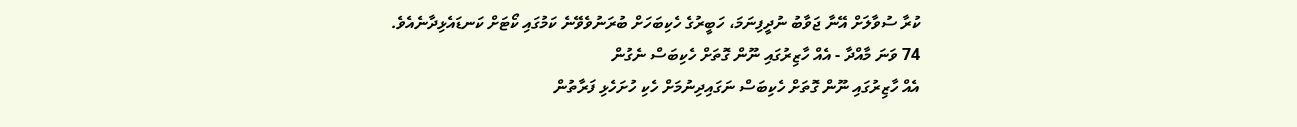ކުރާ ސުވާލަށް އޭނާ ޖަވާބު ނުދީފިނަމަ، ހަބީރުގެ ހެކިބަހަށް ބުރަނުވެވޭނެ ކަމުގައި ކޯޓަށް ކަނޑައެޅިދާނެއެވެ.
74 ވަނަ މާއްދާ - އެއް ހާޒިރުގައި ނޫން ގޮތަށް ހެކިބަސް ނެގުން
އެއް ހާޒިރުގައި ނޫން ގޮތަށް ހެކިބަސް ނަގައިދިނުމަށް ހެކި ހުށަހެޅި ފަރާތުން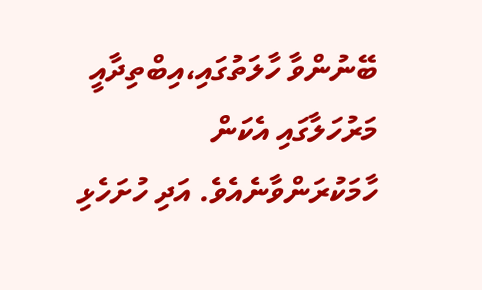ބޭނުންވާ ހާލަތުގައި،އިބްތިދާއީ މަރުހަލާގައި އެކަން ހާމަކުރަންވާނެއެވެ. އަދި ހުށަހެޅި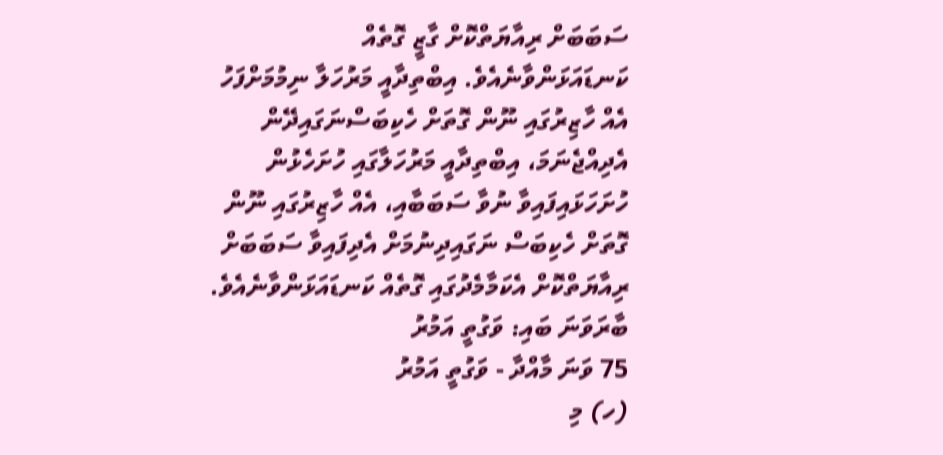ސަބަބަށް ރިއާޔަތްކޮށް ގާޒީ ގޮތެއް ކަނޑައަޅަންވާނެއެވެ. އިބްތިދާއީ މަރުހަލާ ނިމުމަށްފަހު އެއް ހާޒިރުގައި ނޫން ގޮތަށް ހެކިބަސްނަގައިދޭން އެދިއްޖެނަމަ، އިބްތިދާއީ މަރުހަލާގައި ހުށަހެޅުން ހުށަހަޅައިފައިވާ ނުވާ ސަބަބާއި، އެއް ހާޒިރުގައި ނޫން ގޮތަށް ހެކިބަސް ނަގައިދިނުމަށް އެދިފައިވާ ސަބަބަށް ރިއާޔަތްކޮށް އެކަމާމެދުގައި ގޮތެއް ކަނޑައަޅަންވާނެއެވެ.
ބާރަވަނަ ބައި: ވަގުތީ އަމުރު
75 ވަނަ މާއްދާ - ވަގުތީ އަމުރު
(ހ) މި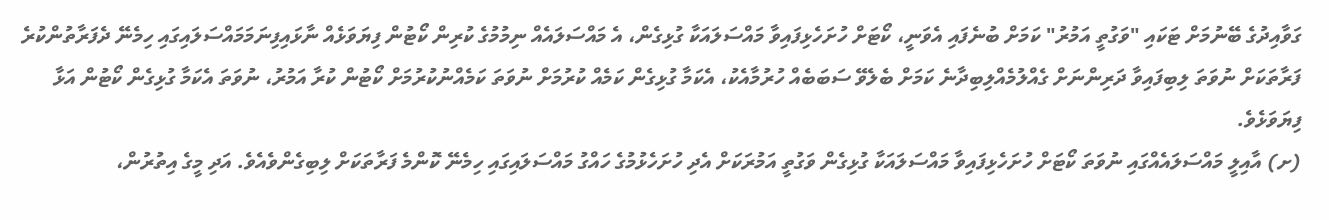ގަވާއިދުގެ ބޭނުމަށް ޓަކައި "ވަގުތީ އަމުރު" ކަމަށް ބުނެފައި އެވަނީ، ކޯޓަށް ހުށަހެޅިފައިވާ މައްސަލައަކާ ގުޅިގެން، އެ މައްސަލައެއް ނިމުމުގެ ކުރިން ކޯޓުން ފިޔަވަޅެއް ނާޅައިފިނަމަމައްސަލައިގައި ހިމެނޭ ދެފަރާތުންކުރެ ފަރާތަކަށް ނުވަތަ ލިބިފައިވާ ދަރިންނަށް ގެއްލުމެއްލިބިދާނެ ކަމަށް ބެލެވޭ ސަބަބެއް ހުރުމާއެކު، އެކަމާ ގުޅިގެން ކަމެއް ކުރުމަށް ނުވަތަ ކަމެއްނުކުރުމަށް ކޯޓުން ކުރާ އަމުރު، ނުވަތަ އެކަމާ ގުޅިގެން ކޯޓުން އަޅާ ފިޔަވަޅެވެ.
(ށ) އާއިލީ މައްސަލައެއްގައި ނުވަތަ ކޯޓަށް ހުށަހެޅިފައިވާ މައްސަލައަކާ ގުޅިގެން ވަގުތީ އަމުރަކަށް އެދި ހުށަހެޅުމުގެ ހައްގު މައްސަލައިގައި ހިމެނޭ ކޮންމެ ފަރާތަކަށް ލިބިގެންވެއެވެ. އަދި މީގެ އިތުރުން،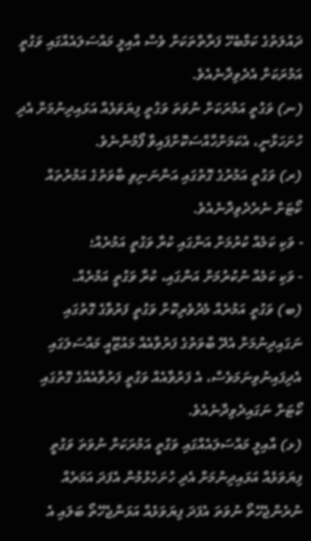ދައުލަތުގެ ކަމާބެހޭ ފަރާތްތަކަށް ވެސް އާއިލީ މައްސަލައެއްގައި ވަގުތީ އަމުރަކަށް އެދެވިދާނެއެވެ.
(ނ) ވަގުތީ އަމުރަކަށް ނުވަތަ ވަގުތީ ފިޔަވަޅެއް އަޅައިދިނުމަށް އެދި ހުށަހަޅާނީ، އެކަމަށްހާއްސަކޮށްފައިވާ ފޯމުންނެވެ.
(ރ) ވަގުތީ އަމުރުގެ ގޮތުގައި އަންނަނިވި ބާވަތުގެ އަމުރުތައް ކޯޓަށް ނެރެދެވިދާނެއެވެ.
- ވަކި ކަމެއް ކުރުމަށް އަންގައި ކުރާ ވަގުތީ އަމުރެއް؛
- ވަކި ކަމެއް ނުކުރުމަށް އަންގައި، ކުރާ ވަގުތީ އަމުރެއް.
(ބ) ވަގުތީ އަމުރެއް މެދުވެރިކޮށް ވަގުތީ ފަރުވާގެ ގޮތުގައި ނަގައިދިނުމަށް އެދޭ ބާވަތުގެ ފަރުވާއެއް މައުޒޫއީ މައްސަލަގައި އެދިފައިނުވިނަމަވެސް، އެ ފަރުވާއެއް ވަގުތީ ފަރުވާއެއްގެ ގޮތުގައި ކޯޓަށް ނަގައިދެވިދާނެއެވެ.
(ޅ) އާއިލީ މައްސަލައެއްގައި ވަގުތީ އަމުރަކަށް ނުވަތަ ވަގުތީ ފިޔަވަޅެއް އަޅައިދިނުމަށް އެދި ހުށަހެޅުމުން އެފަދަ އަމަރެއް ނުރެންޖެހޭތޯ ނުވަތަ އެފަދަ ފިޔަވަޅެއް އަޅަންޖެހޭތޯ ބަލައި އެ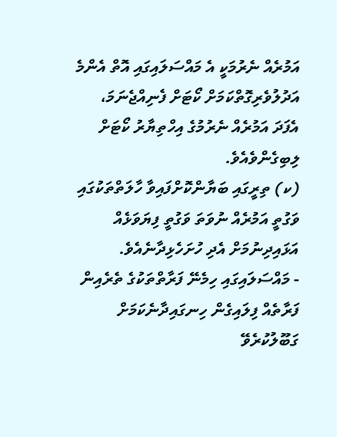އަމުރެއް ނެރުމަކީ އެ މައްސަލައިގައި އޮތް އެންމެ އަދުލުވެރިގޮތްކަމަށް ކޯޓަށް ފެނިއްޖެނަމަ، އެފަދަ އަމުރެއް ނެރުމުގެ އިހްތިޔާރު ކޯޓަށް ލިބިގެންވެއެވެ.
(ކ) ތިރީގައި ބަޔާންކޮށްފައިވާ ހާލަތްތަކުގައި ވަގުތީ އަމުރެއް ނުވަތަ ވަގުތީ ފިޔަވަޅެއް އަޅައިދިނުމަށް އެދި ހުށަހެޅިދާނެއެވެ.
- މައްސަލައިގައި ހިމެނޭ ފަރާތްތަކުގެ ތެރެއިން ފަރާތެއް ފިލައިގެން ހިނގައިދާނެކަމަށް ގަބޫލުކުރެވޭ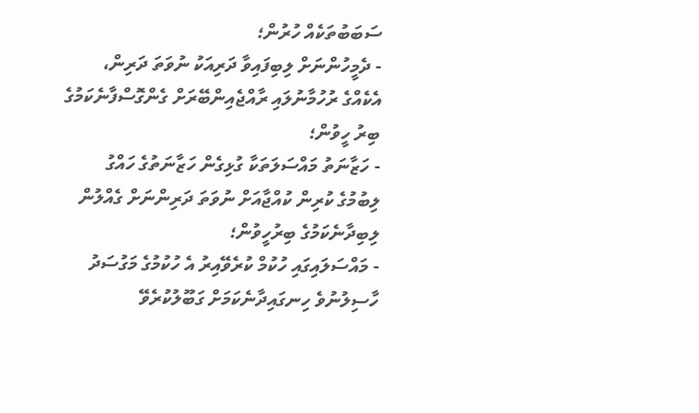ސަބަބުތަކެއް ހުރުން؛
- ދެމީހުންނަށް ލިބިފައިވާ ދަރިއަކު ނުވަތަ ދަރިން، އެކެއްގެ ރުހުމާނުލައި ރާއްޖެއިންބޭރަށް ގެންގޮސްފާނެކަމުގެ ބިރު ހީވުން؛
- ހަޒާނަތު މައްސަލަތަކާ ގުޅިގެން ހަޒާނަތުގެ ހައްގު ލިބުމުގެ ކުރިން ކުއްޖާއަށް ނުވަތަ ދަރިންނަށް ގެއްލުން ލިބިދާނެކަމުގެ ބިރުހީވުން؛
- މައްސަލައިގައި ހުކުމް ކުރެވޭއިރު އެ ހުކުމުގެ މަގުސަދު ހާސިލުނުވެ ހިނގައިދާނެކަމަށް ގަބޫލުކުރެވޭ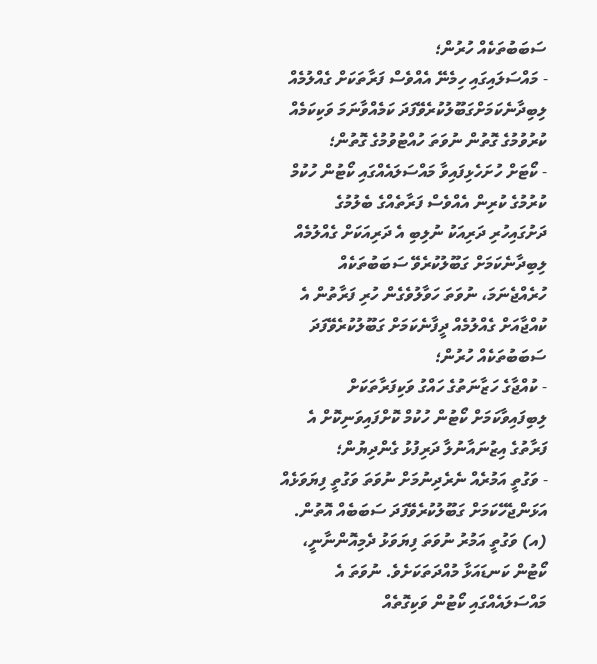ސަބަބުތަކެއް ހުރުން؛
- މައްސަލައިގައި ހިމެނޭ އެއްވެސް ފަރާތަކަށް ގެއްލުމެއް ލިބިދާނެކަމަށްގަބޫލުކުރެވޭފަދަ ކަމެއްވާނަމަ ވަކިކަމެއް ކުރުވުމުގެ ގޮތުން ނުވަތަ ހުއްޓުވުމުގެ ގޮތުން؛
- ކޯޓަށް ހުށަހެޅިފައިވާ މައްސަލައެއްގައި ކޯޓުން ހުކުމް ކުރުމުގެ ކުރިން އެއްވެސް ފަރާތެއްގެ ބެލުމުގެ ދަށުގައިހުރި ދަރިއަކު ނުލިބި އެ ދަރިއަކަށް ގެއްލުމެއް ލިބިދާނެކަމަށް ގަބޫލުކުރެވޭ ސަބަބުތަކެއް ހުރެއްޖެނަމަ، ނުވަތަ ހަވާލުވެގެން ހުރި ފަރާތުން އެ ކުއްޖާއަށް ގެއްލުމެއް ދީފާނެކަމަށް ގަބޫލުކުރެވޭފަދަ ސަބަބުތަކެއް ހުރުން؛
- ކުއްޖާގެ ހަޒާނަތުގެ ހައްގު ވަކިފަރާތަކަށް ލިބިފައިވާކަމަށް ކޯޓުން ހުކުމް ކޮށްފައިވަނިކޮށް އެ ފަރާތުގެ އިޒުނައާނުލާ ދަރިފުޅު ގެންދިޔުން؛
- ވަގުތީ އަމުރެއް ނެރެދިނުމަށް ނުވަތަ ވަގުތީ ފިޔަވަޅެއް އަޅަންޖެހޭކަމަށް ގަބޫލުކުރެވޭފަދަ ސަބަބެއް އޮތުން.
(އ) ވަގުތީ އަމުރު ނުވަތަ ފިޔަވަޅު ދެމިއޮންނާނީ، ކޯޓުން ކަނޑައަޅާ މުއްދަތަކަށެވެ. ނުވަތަ އެ މައްސަލައެއްގައި ކޯޓުން ވަކިގޮތެއް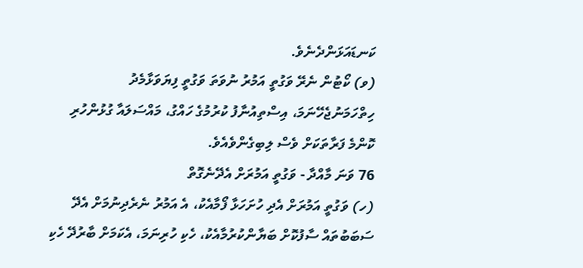ކަނޑައަޅަންދެނެވެ.
(ވ) ކޯޓުން ނެރޭ ވަގުތީ އަމުރު ނުވަތަ ވަގުތީ ފިޔަވަޅާމެދު ހިތްހަމަނުޖެހޭނަމަ، އިސްތިއުނާފު ކުރުމުގެ ހައްގު، މައްސަލައާ ގުޅުންހުރި ކޮންމެ ފަރާތަކަށް ވެސް ލިބިގެންވެއެވެ.
76 ވަނަ މާއްދާ - ވަގުތީ އަމުރަށް އެދޭނެގޮތް
(ހ) ވަގުތީ އަމުރަށް އެދި ހުށަހަޅާ ފޯމާއެކު، އެ އަމުރު ނެރެދިނުމަށް އެދޭ ސަބަބުތައް ސާފުކޮށް ބަޔާންކުރުމާއެކު، ހެކި ހުރިނަމަ، އެކަމަށް ބާރުދޭ ހެކި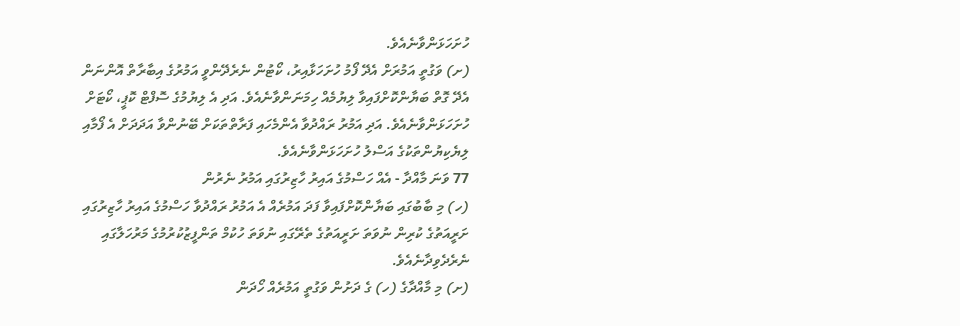ހުށަހަޅަންވާނެއެވެ.
(ށ) ވަގުތީ އަމުރަށް އެދޭ ފޯމު ހުށަހަޅާއިރު، ކޯޓުން ނެރެދޭންވީ އަމުރުގެ އިބާރާތް އޮންނަން އެދޭ ގޮތް ބަޔާންކޮށްފައިވާ ލިޔުމެއް ހިމަނަންވާނެއެވެ. އަދި އެ ލިޔުމުގެ ސޮފްޓް ކޮޕީ، ކޯޓަށް ހުށަހަޅަންވާނެއެވެ. އަދި އަމުރު ރައްދުވާ އެންމެހައި ފަރާތްތަކަށް ބޭނުންވާ އަދަދަށް އެ ފޯމާއި ލިޔެކިޔުންތަކުގެ އަސްލު ހުށަހަޅަންވާނެއެވެ.
77 ވަނަ މާއްދާ - އެއް ހަސްމުގެ އައިރު ހާޒިރުގައި އަމުރު ނެރުން
(ހ) މި ބާބުގައި ބަޔާންކޮށްފައިވާ ފަދަ އަމުރެއް އެ އަމުރު ރައްދުވާ ހަސްމުގެ އައިރު ހާޒިރުގައި ށަރީއަތުގެ ކުރިން ނުވަތަ ށަރީއަތުގެ ތެރޭގައި ނުވަތަ ހުކުމް ތަންފީޒުކުރުމުގެ މަރުހަލާގައި ނެރެދެވިދާނެއެވެ.
(ށ) މި މާއްދާގެ (ހ) ގެ ދަށުން ވަގުތީ އަމުރެއް ހޯދަން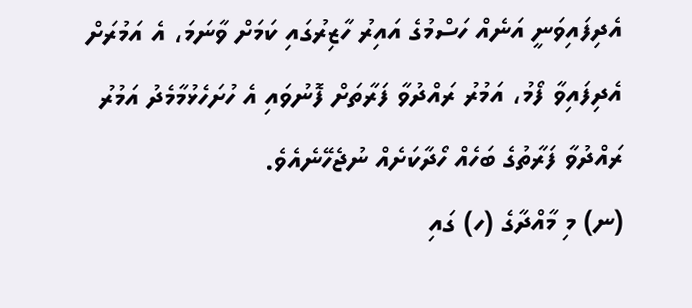އެދިފައިވަނީ އަނެއް ހަސްމުގެ އައިރު ހާޒިރުގައި ކަމަށް ވާނަމަ، އެ އަމުރަށް އެދިފައިވާ ފޯމު، އަމުރު ރައްދުވާ ފަރާތަށް ފޮނުވައި އެ ހުށަހެޅުމާމެދު އަމުރު ރައްދުވާ ފަރާތުގެ ބަހެއް ހޯދާކަށެއް ނުޖެހޭނެއެވެ.
(ނ) މި މާއްދާގެ (ހ) ގައި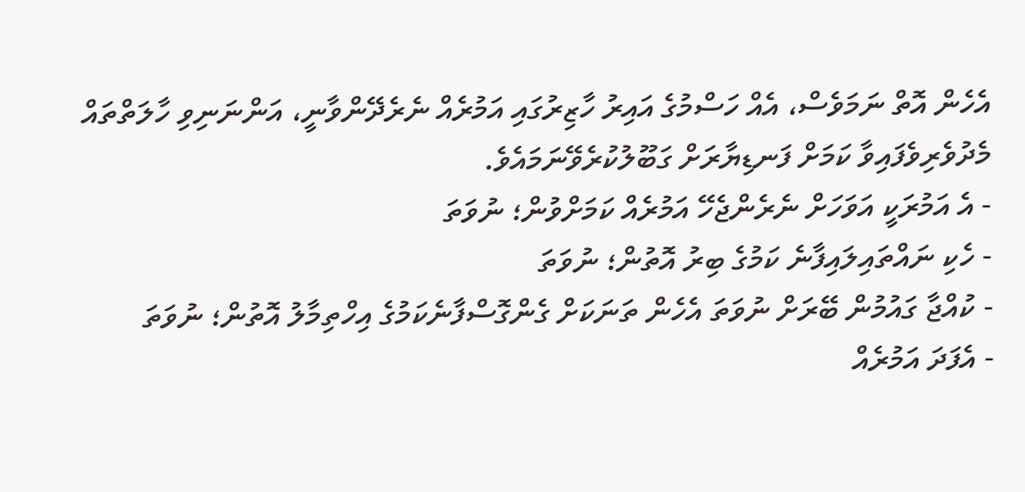އެހެން އޮތް ނަމަވެސް، އެއް ހަސްމުގެ އައިރު ހާޒިރުގައި އަމުރެއް ނެރެދޭންވާނީ، އަންނަނިވި ހާލަތްތައް މެދުވެރިވެފައިވާ ކަމަށް ފަނޑިޔާރަށް ގަބޫލުކުރެވޭނަމައެވެ.
- އެ އަމުރަކީ އަވަހަށް ނެރެންޖެހޭ އަމުރެއް ކަމަށްވުން؛ ނުވަތަ
- ހެކި ނައްތައިލައިފާނެ ކަމުގެ ބިރު އޮތުން؛ ނުވަތަ
- ކުއްޖާ ގައުމުން ބޭރަށް ނުވަތަ އެހެން ތަނަކަށް ގެންގޮސްފާނެކަމުގެ އިހްތިމާލު އޮތުން؛ ނުވަތަ
- އެފަދަ އަމުރެއް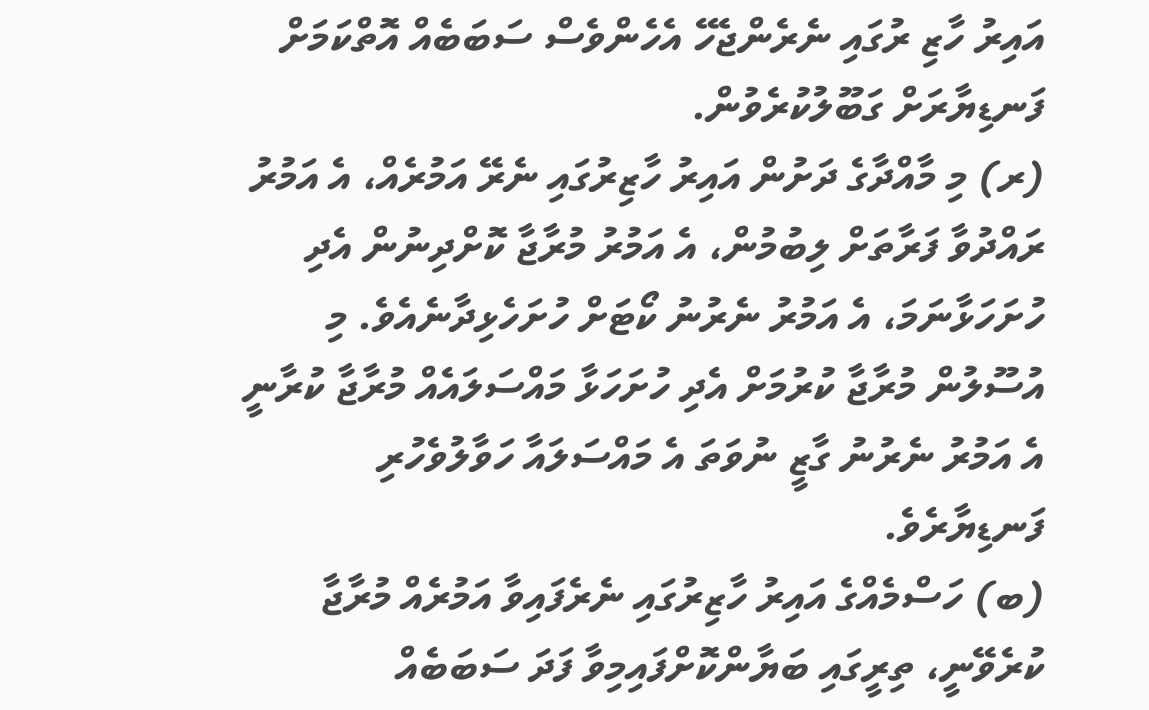އައިރު ހާޒި ރުގައި ނެރެންޖެހޭ އެހެންވެސް ސަބަބެއް އޮތްކަމަށް ފަނޑިޔާރަށް ގަބޫލުކުރެވުން.
(ރ) މި މާއްދާގެ ދަށުން އައިރު ހާޒިރުގައި ނެރޭ އަމުރެއް، އެ އަމުރު ރައްދުވާ ފަރާތަށް ލިބުމުން، އެ އަމުރު މުރާޖާ ކޮށްދިނުން އެދި ހުށަހަޅާނަމަ، އެ އަމުރު ނެރުނު ކޯޓަށް ހުށަހެޅިދާނެއެވެ. މި އުސޫލުން މުރާޖާ ކުރުމަށް އެދި ހުށަހަޅާ މައްސަލައެއް މުރާޖާ ކުރާނީ އެ އަމުރު ނެރުނު ގާޒީ ނުވަތަ އެ މައްސަލައާ ހަވާލުވެހުރި ފަނޑިޔާރެވެ.
(ބ) ހަސްމެއްގެ އައިރު ހާޒިރުގައި ނެރެފައިވާ އަމުރެއް މުރާޖާ ކުރެވޭނީ، ތިރީގައި ބަޔާންކޮށްފައިމިވާ ފަދަ ސަބަބެއް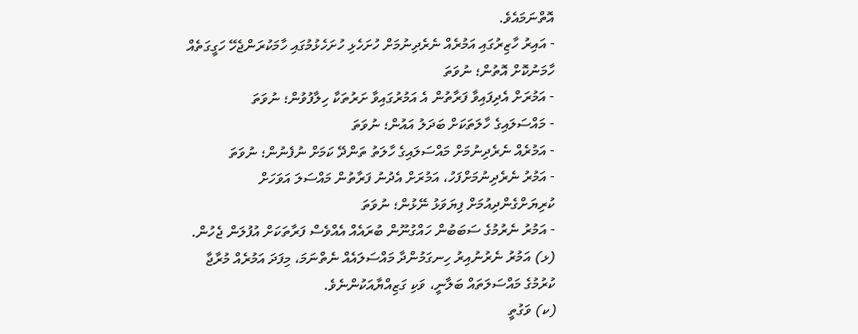އޮތްނަމައެވެ.
- އައިރު ހާޒިރުގައި އަމުރެއް ނެރެދިނުމަށް ހުށަހެޅި ހުށަހެޅުމުގައި ހާމަކުރަންޖެހޭ ހަގީގަތެއް ހާމަނުކޮށް އޮތުން؛ ނުވަތަ
- އަމުރަށް އެދިފައިވާ ފަރާތުން އެ އަމުރުގައިވާ ށަރުތަކާ ހިލާފުވުން؛ ނުވަތަ
- މައްސަލައިގެ ހާލަތަކަށް ބަދަލު އައުން؛ ނުވަތަ
- އަމުރެއް ނެރެދިނުމަށް މައްސަލައިގެ ހާލަތު ތަންދޭ ކަމަށް ނުފެނުން؛ ނުވަތަ
- އަމުރު ނެރެދިނުމަށްފަހު، އަމުރަށް އެދުނު ފަރާތުން މައްސަލަ އަވަހަށް ކުރިޔަށްގެންދިއުމަށް ފިޔަވަޅު ނޭޅުން؛ ނުވަތަ
- އަމުރު ނެރުމުގެ ސަބަބުން ހައްގުނޫން ބުރައެއް އެއްވެސް ފަރާތަކަށް އުފުލަން ޖެހުން.
(ޅ) އަމުރު ނެރުނުއިރު ހިނގަމުންދާ މައްސަލައެއް ނެތްނަމަ، މިފަދަ އަމުރެއް މުރާޖާ ކުރުމުގެ މައްސަލަތައް ބަލާނީ، ވަކި ގަޒިއްޔާއަކުންނެވެ.
(ކ) ވަގުތީ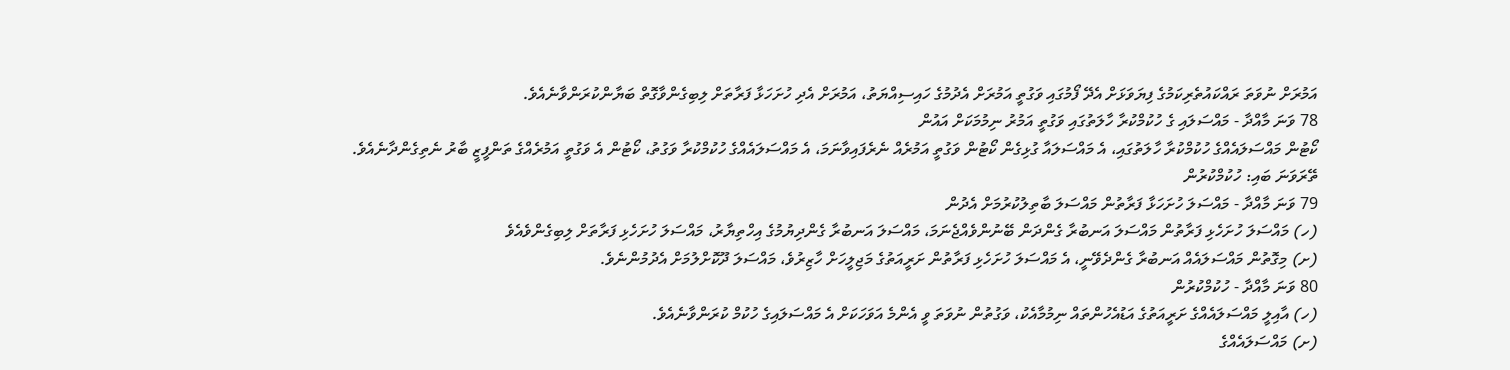އަމުރަށް ނުވަތަ ރައްކައުތެރިކަމުގެ ފިޔަވަޅަށް އެދޭ ފޯމުގައި ވަގުތީ އަމުރަށް އެދުމުގެ ހައިސިއްޔަތު، އަމުރަށް އެދި ހުށަހަޅާ ފަރާތަށް ލިބިގެންވާގޮތް ބަޔާންކުރަންވާނެއެވެ.
78 ވަނަ މާއްދާ - މައްސަލައި ގެ ހުކުމްކުރާ ހާލަތުގައި ވަގުތީ އަމުރު ނިމުމަކަށް އައުން
ކޯޓުން މައްސަލައެއްގެ ހުކުމްކުރާ ހާލަތުގައި، އެ މައްސަލައާ ގުޅިގެން ކޯޓުން ވަގުތީ އަމުރެއް ނެރެފައިވާނަމަ، އެ މައްސަލައެއްގެ ހުކުމްކުރާ ވަގުތު، ކޯޓުން އެ ވަގުތީ އަމުރެއްގެ ތަންފީޒީ ބާރު ނެތިގެންދާނެއެވެ.
ތޭރަވަނަ ބައި: ހުކުމްކުރުން
79 ވަނަ މާއްދާ - މައްސަލަ ހުށަހަޅާ ފަރާތުން މައްސަލަ ބާތިލުކުރުމަށް އެދުން
(ހ) މައްސަލަ ހުށަހެޅި ފަރާތުން މައްސަލަ އަނބުރާ ގެންދަން ބޭނުންވެއްޖެނަމަ، މައްސަލަ އަނބުރާ ގެންދިޔުމުގެ އިހްތިޔާރު، މައްސަލަ ހުށަހެޅި ފަރާތަށް ލިބިގެންވެއެވެ
(ށ) މިގޮތުން މައްސަލައެއް އަނބުރާ ގެންދެވޭނީ، އެ މައްސަލަ ހުށަހެޅި ފަރާތުން ށަރީއަތުގެ މަޖިލީހަށް ހާޒިރުވެ، މައްސަލަ ދޫކޮށްލުމަށް އެދުމުންނެވެ.
80 ވަނަ މާއްދާ - ހުކުމްކުރުން
(ހ) އާއިލީ މައްސަލައެއްގެ ށަރީއަތުގެ އަޑުއެހުންތައް ނިމުމާއެކު، ވަގުތުން ނުވަތަ ވީ އެންމެ އަވަހަކަށް އެ މައްސަލައިގެ ހުކުމް ކުރަންވާނެއެވެ.
(ށ) މައްސަލައެއްގެ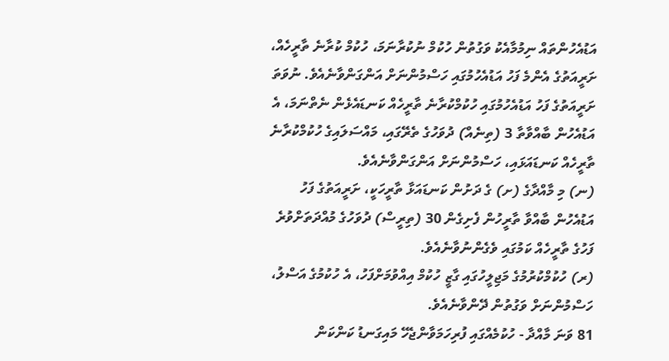އަޑުއެހުންތައް ނިމުމާއެކު ވަގުތުން ހުކުމް ނުކުރާނަމަ، ހުކުމް ކުރާނެ ތާރީހެއް، ށަރީއަތުގެ އެންމެ ފަހު އަޑުއެހުމުގައި ހަސްމުންނަށް އަންގަންވާނެއެވެ. ނުވަތަ ށަރީއަތުގެ ފަހު އަޑުއެހުމުގައި ހުކުމްކުރާނެ ތާރީހެއް ކަނޑައެޅެން ނެތްނަމަ، އެ އަޑުއެހުން ބާއްވާތާ 3 (ތިނެއް) ދުވަހުގެ ތެރޭގައި، މައްސަލައިގެ ހުކުމްކުރާނެ ތާރީހެއް ކަނޑައަޅައި، ހަސްމުންނަށް އަންގަންވާނެއެވެ.
(ނ) މި މާއްދާގެ (ށ) ގެ ދަށުން ކަނޑައަޅާ ތާރީހަކީ، ށަރީއަތުގެ ފަހު އަޑުއެހުން ބާއްވާ ތާރީހުން ފެށިގެން 30 (ތިރީސް) ދުވަހުގެ މުއްދަތަށްވުރެ ފަހުގެ ތާރީހެއް ކަމުގައި ވެގެންނުވާނެއެވެ.
(ރ) ހުކުމްކުރުމުގެ މަޖިލީހުގައި ގާޒީ ހުކުމް އިއްވުމަށްފަހު، އެ ހުކުމުގެ އަސްލު، ހަސްމުންނަށް ވަގުތުން ދޭންވާނެއެވެ.
81 ވަނަ މާއްދާ - ހުކުމެއްގައި ފުރިހަމަވާންޖެހޭ މައިގަނޑު ކަންކަން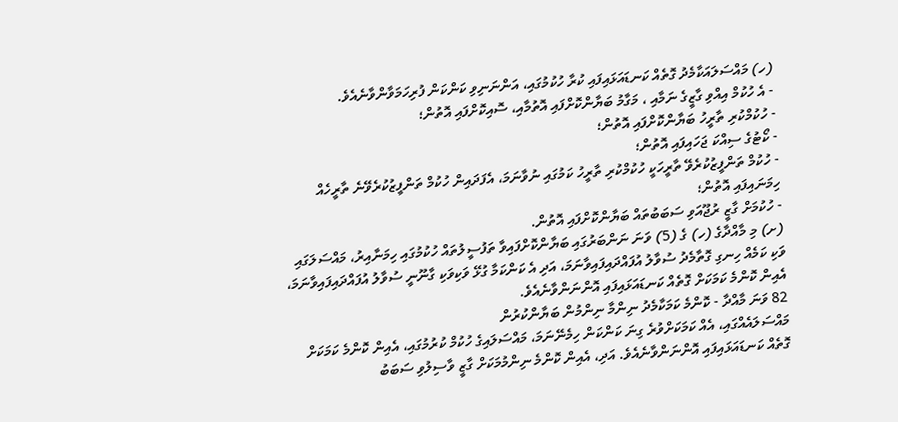(ހ) މައްސަލައަކާމެދު ގޮތެއް ކަނޑައަޅައިފައި ކުރާ ހުކުމުގައި، އަންނަނިވި ކަންކަން ފުރިހަމަވާންވާނެއެވެ.
- އެ ހުކުމް އިއްވި ގާޒީގެ ނަމާއި ، މަގާމު ބަޔާންކޮށްފައި އޮތުމާއި، ސޮއިކޮށްފައި އޮތުން؛
- ހުކުމްކުރި ތާރީހު ބަޔާންކޮށްފައި އޮތުން؛
- ކޯޓުގެ ސިއްކަ ޖަހައިފައި އޮތުން؛
- ހުކުމް ތަންފީޒުކުރެވޭ ތާރީހަކީ ހުކުމްކުރި ތާރީހު ކަމުގައި ނުވާނަމަ، އެފަދައިން ހުކުމް ތަންފީޒުކުރެވޭނެ ތާރީހެއް ހިމަނައިފައި އޮތުން؛
- ހުކުމަށް ގާޒީ ރުޖޫއަވި ސަބަބުތައް ބަޔާންކޮށްފައި އޮތުން.
(ށ) މި މާއްދާގެ (ހ) ގެ (5) ވަނަ ނަންބަރުގައި ބަޔާންކޮށްފައިވާ ތަފުސީލުތައް ހުކުމުގައި ހިމަނާއިރު، މައްސަލަގައި ވަކި ކަމެއް ހިނގި ގޮތާމެދު ސުވާލު އުފައްދައިފައިވާނަމަ، އަދި އެ ކަންކަމާ ގުޅޭ ވަކިވަކި ގާނޫނީ ސުވާލު އުފައްދައިފައިވާނަމަ، އެއިން ކޮންމެ ކަމަކަށް ގޮތެއް ކަނޑައަޅައިފައި އޮންނަންވާނެއެވެ.
82 ވަނަ މާއްދާ - ކޮންމެ ކަމަކާމެދު ނިންމާ ނިންމުން ބަޔާންކުރުން
މައްސަލައެއްގައި، އެއް ކަމަކަށްވުރެ ގިނަ ކަންކަން ހިމެނޭނަމަ، މައްސަލައިގެ ހުކުމް ކުރުމުގައި، އެއިން ކޮންމެ ކަމަކަށް ގޮތެއް ކަނޑައަޅައިފައި އޮންނަންވާނެއެވެ. އަދި، އެއިން ކޮންމެ ނިންމުމަކަށް ގާޒީ ވާސިލުވި ސަބަބު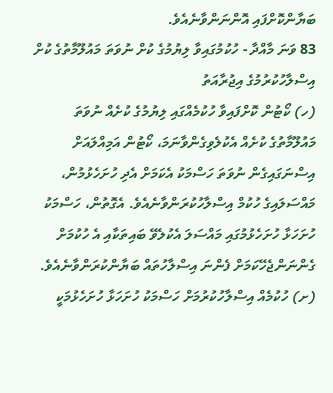ބަޔާންކޮށްފައި އޮންނަންވާނެއެވެ.
83 ވަނަ މާއްދާ - ހުކުމުގައިވާ ލިޔުމުގެ ކުށް ނުވަތަ މައުލޫމާތުގެ ކުށް އިސްލާހުކުރުމުގެ އިޖުރާއަތު
(ހ) ކޯޓުން ކޮށްފައިވާ ހުކުމެއްގައި ލިޔުމުގެ ކުށެއް ނުވަތަ މައުލޫމާތުގެ ކުށެއް އެކުލެވިގެންވާނަމަ، ކޯޓުން އަމިއްލައަށް އިސްނަގައިގެން ނުވަތަ ހަސްމަކު އެކަމަށް އެދި ހުށަހެޅުމުން، މައްސަލައިގެ ހުކުމް އިސްލާހުކުރަންވާނެއެވެ. އެގޮތުން، ހަސްމަކު ހުށަހަޅާ ހުށަހެޅުމުގައި މައްސަލަ އެކުލެވޭ ބައިތަކާއި އެ ހުކުމަށް ގެންނަންޖެހޭކަމަށް ފެންނަ އިސްލާހުތައް ބަޔާންކުރަންވާނެއެވެ.
(ށ) ހުކުމެއް އިސްލާހުކުރުމަށް ހަސްމަކު ހުށަހަޅާ ހުށަހެޅުމަކީ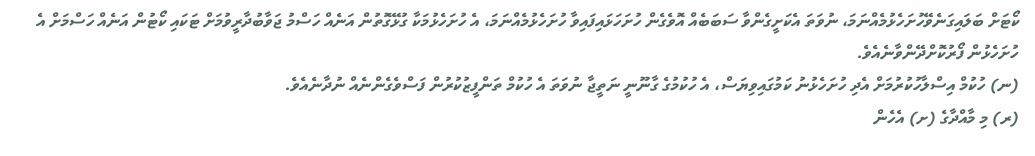ކޯޓަށް ބަލައިގަނެވޭހުށަހެޅުމެއްނަމަ، ނުވަތަ އެކަށީގެންވާ ސަބަބެއް އޮވެގެން ހުށަހަޅައިފައިވާ ހުށަހެޅުމެއްނަމަ، އެ ހުށަހެޅުމަކާ ގުޅޭގޮތުން އަނެއް ހަސްމު ޖަވާބުދާރީވުމަށް ޓަކައި ކޯޓުން އަނެއް ހަސްމަށް އެ ހުށަހެޅުން ފޯރުކޮށްދޭންވާނެއެވެ.
(ނ) ހުކުމް އިސްލާހުކުރުމަށް އެދި ހުށަހެޅުނު ކަމުގައިވިޔަސް، އެ ހުކުމުގެ ގާނޫނީ ނަތީޖާ ނުވަތަ އެ ހުކުމް ތަންފީޒުކުރުން ފަސްވެގެންނެއް ނުދާނެއެވެ.
(ރ) މި މާއްދާގެ (ށ) އެހެން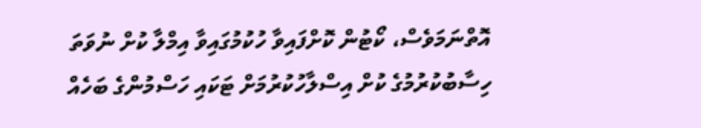އޮތްނަމަވެސް، ކޯޓުން ކޮށްފައިވާ ހުކުމުގައިވާ އިމްލާ ކުށް ނުވަތަ ހިސާބުކުރުމުގެ ކުށް އިސްލާހުކުރުމަށް ޓަކައި ހަސްމުންގެ ބަހެއް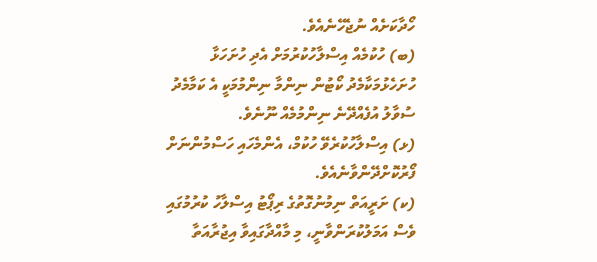ހޯދާކަށެއް ނުޖެހޭނެއެވެ.
(ބ) ހުކުމެއް އިސްލާހުކުރުމަށް އެދި ހުށަހަޅާ ހުށަހެޅުމަކާމެދު ކޯޓުން ނިންމާ ނިންމުމަކީ އެ ކަމާމެދު ސުވާލު އުފެއްދޭނެ ނިންމުމެއް ނޫނެވެ.
(ޅ) އިސްލާހުކުރެވޭ ހުކުމް، އެންމެހައި ހަސްމުންނަށް ފޯރުކޮށްދޭންވާނެއެވެ.
(ކ) ށަރީއަތް ނިމުނުގޮތުގެ ރިޕޯޓު އިސްލާހު ކުރުމުގައި ވެސް އަމަލުކުރަންވާނީ، މި މާއްދާގައިވާ އިޖުރާއަތާ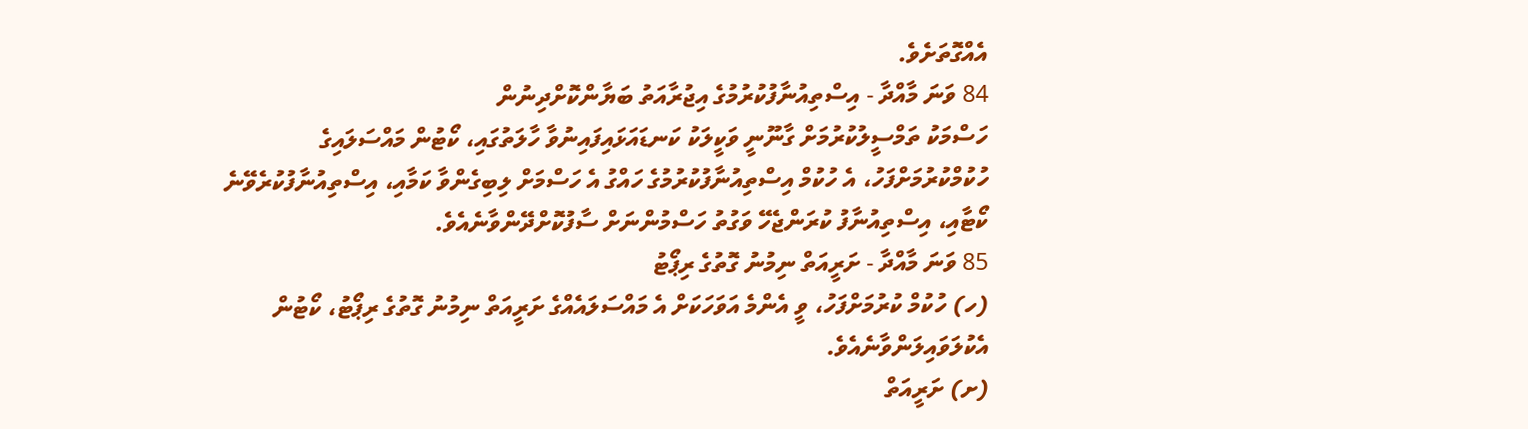އެއްގޮތަށެވެ.
84 ވަނަ މާއްދާ - އިސްތިއުނާފުކުރުމުގެ އިޖުރާއަތު ބަޔާންކޮށްދިނުން
ހަސްމަކު ތަމްސީލުކުރުމަށް ގާނޫނީ ވަކީލަކު ކަނޑައަޅައިފައިނުވާ ހާލަތުގައި، ކޯޓުން މައްސަލައިގެ ހުކުމްކުރުމަށްފަހު، އެ ހުކުމް އިސްތިއުނާފުކުރުމުގެ ހައްގު އެ ހަސްމަށް ލިބިގެންވާ ކަމާއި، އިސްތިއުނާފުކުރެވޭނެ ކޯޓާއި، އިސްތިއުނާފު ކުރަންޖެހޭ ވަގުތު ހަސްމުންނަށް ސާފުކޮށްދޭންވާނެއެވެ.
85 ވަނަ މާއްދާ - ށަރީއަތް ނިމުނު ގޮތުގެ ރިޕޯޓު
(ހ) ހުކުމް ކުރުމަށްފަހު، ވީ އެންމެ އަވަހަކަށް އެ މައްސަލައެއްގެ ށަރީއަތް ނިމުނު ގޮތުގެ ރިޕޯޓު، ކޯޓުން އެކުލަވައިލަންވާނެއެވެ.
(ށ) ށަރީއަތް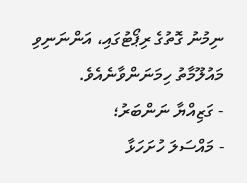ނިމުނު ގޮތުގެ ރިޕޯޓުގައި، އަންނަނިވި މައުލޫމާތު ހިމަނަންވާނެއެވެ.
- ގަޒިއްޔާ ނަންބަރު؛
- މައްސަލަ ހުށަހަޅާ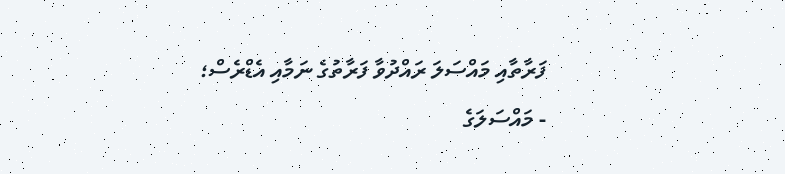ފަރާތާއި މައްސަލަ ރައްދުވާ ފަރާތުގެ ނަމާއި އެޑްރެސް؛
- މައްސަލަގެ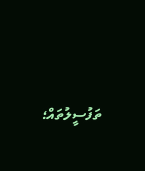ތަފުސީލުތައް؛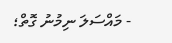- މައްސަލަ ނިމުނު ގޮތް؛